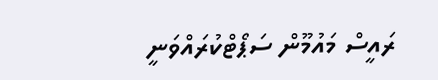ރައީސް މައުމޫން ސަޕޯޓްކުރައްވަނީ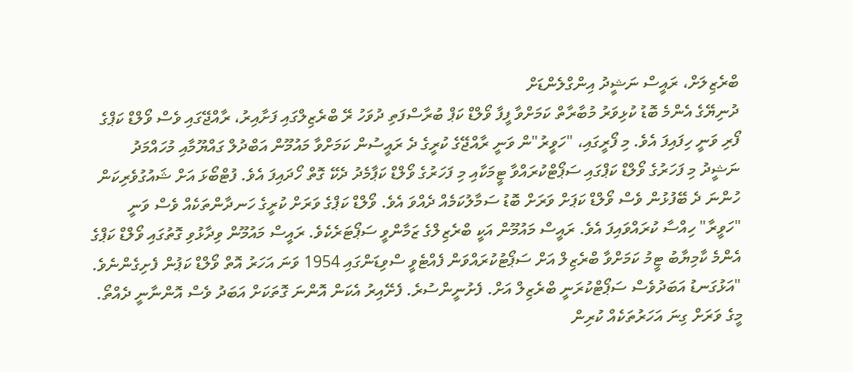ބްރެޒިލަށް، ރައީސް ނަޝީދު އިންގްލެންޑަށް
ދުނިޔޭގެ އެންމެ ބޮޑު ކުޅިވަރު މުބާރާތް ކަމަށްވާ ފީފާ ވޯލްޑް ކަޕް ބުރާސްފަތި ދުވަހު ރޭ ބްރެޒިލްގައި ފަށާއިރު، ރާއްޖޭގައި ވެސް ވޯލްޑް ކަޕްގެ ފޯރި ވަނީ ހިފައިފަ އެވެ. މި ފޯރީގައި، "ހަވީރު"ން ވަނީ ރާއްޖޭގެ ކުރީގެ ދެ ރައީސުން ކަމަށްވާ މައުމޫން އަބްދުލް ގައްޔޫމާއި މުހައްމަދު ނަޝީދު މި ފަހަރުގެ ވޯލްޑް ކަޕްގައި ސަޕޯޓްކުރައްވާ ޓީމަކާއި މި ފަހަރުގެ ވޯލްޑް ކަޕާމެދު ދެކޭ ގޮތް ހޯދައިފަ އެވެ. ފުޓްބޯޅަ އަށް ޝައުގުވެރިކަން ހުންނަ ދެ ބޭފުޅުން ވެސް ވޯލްޑް ކަޕަށް ވަރަށް ބޮޑު ސަމާލުކަމެއް ދެއްވަ އެވެ. ވޯލްޑް ކަޕްގެ ވަރަށް ކުރީގެ ހަނދާންތަކެއް ވެސް ވަނީ "ހަވީރާ" ހިއްސާ ކުރައްވައިފަ އެވެ. ރައީސް މައުމޫން އަކީ ބްރެޒިލްގެ ޒަމާންވީ ސަޕޯޓަރެކެވެ. ރައީސް މައުމޫން ވިދާޅުވި ގޮތުގައި ވޯލްޑް ކަޕްގެ އެންމެ ކާމިޔާބު ޓީމު ކަމަށްވާ ބްރެޒިލް އަށް ސަޕޯޓުކުރައްވަން ފެއްޓެވީ ސްވިޑަންގައި 1954 ވަނަ އަހަރު އޮތް ވޯލްޑް ކަޕުން ފެށިގެންނެވެ. "އަޅުގަނޑު އަބަދުވެސް ސަޕޯޓްކުރަނީ ބްރެޒިލް އަށް. ފެށުނީންސުރެ. ފެށޭއިރު އެކަން އޮންނަ ގޮތަކަށް އަބަދު ވެސް އޮންނާނީ ދެއްތޯ. މީގެ ވަރަށް ގިނަ އަހަރުތަކެއް ކުރިން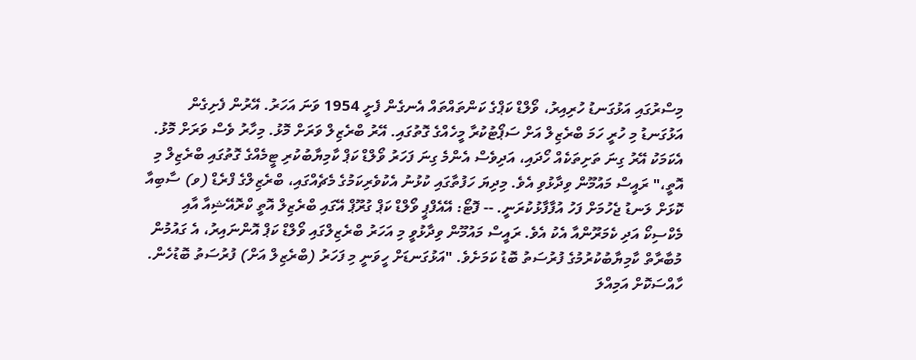މިސްރުގައި އަޅުގަނޑު ހުރިއިރު، ވޯލްޑް ކަޕްގެ ކަންތައްތައް އެނގެން ފެށީ 1954 ވަނަ އަހަރު. އޭރުން ފެށިގެން އަޅުގަނޑު މި ހުރީ ހަމަ ބްރެޒިލް އަށް ސަޕޯޓުކުރާ މީހެއްގެ ގޮތުގައި. އޭރު ބްރެޒިލް ވަރަށް މޮޅު. މިހާރު ވެސް ވަރަށް މޮޅު. އެކަމަކު އޭރު ގިނަ ތަށިތަކެއް ހޯދައި، އަދިވެސް އެންމެ ގިނަ ފަހަރު ވޯލްޑް ކަޕް ކާމިޔާބުކުރި ޓީމެއްގެ ގޮތުގައި ބްރެޒިލް މި އޮތީ،" ރައީސް މައުމޫން ވިދާޅުވި އެވެ. މިދިޔަ ހަފުތާގައި ކުޅުނު އެކުވެރިކަމުގެ މެޗެއްގައި، ބްރެޒިލްގެ ފްރެޑް (ވ) ސާބިއާ ކޮޅަށް ލަނޑު ޖެހުމަށް ފަހު އުފާފާޅުކުރަނީ. -- ފޮޓޯ: އޭއެފްޕީ ވޯލްޑް ކަޕް ގުރޫޕް އޭގައި ބްރެޒިލް އޮތީ ކްރޮއޭޝިއާ އާއި މެކްސިކޯ އަދި ކެމަރޫންއާ އެކު އެވެ. ރައީސް މައުމޫން ވިދާޅުވީ މި އަހަރު ބްރެޒިލްގައި ވޯލްޑް ކަޕް އޮންނައިރު، އެ ގައުމުން މުބާރާތް ކާމިޔާބުކުރުމުގެ ފުރުސަތު ބޮޑު ކަމަށެވެ. "އަޅުގަނޑަށް ހީވަނީ މި ފަހަރު (ބްރެޒިލް އަށް) ފުރުސަތު ބޮޑުހެން. ހާއްސަކޮށް އަމިއްލަ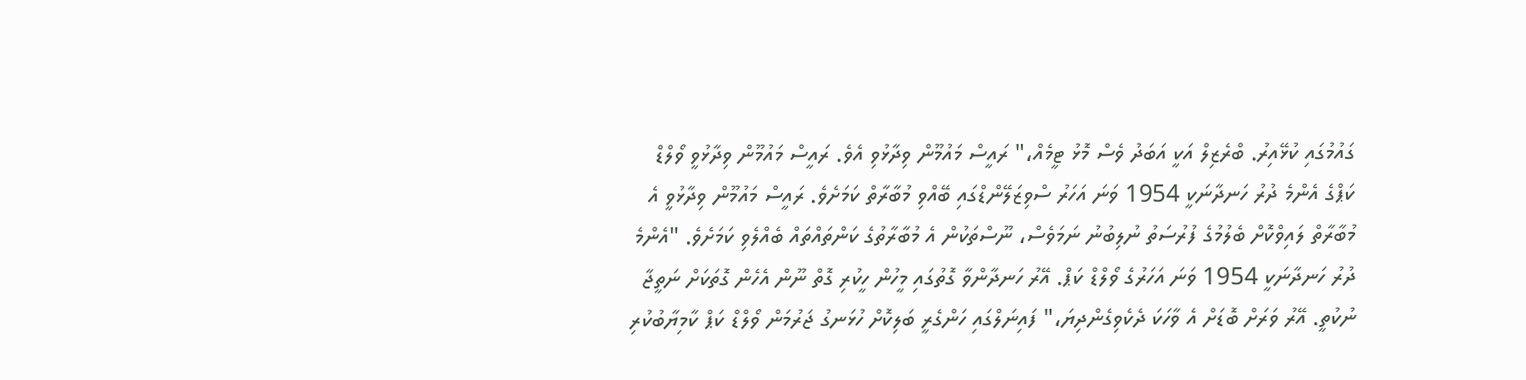ގައުމުގައި ކުޅޭއިރު. ބްރެޒިލް އަކީ އަބަދު ވެސް މޮޅު ޓީމެއް،" ރައީސް މައުމޫން ވިދާޅުވި އެވެ. ރައީސް މައުމޫން ވިދާޅުވީ ވޯލްޑް ކަޕްގެ އެންމެ ދުރު ހަނދާނަކީ 1954 ވަނަ އަހަރު ސްވިޒަލޭންޑްގައި ބޭއްވި މުބާރާތް ކަމަށެވެ. ރައީސް މައުމޫން ވިދާޅުވީ އެ މުބާރާތް ލައިވްކޮށް ބެލުމުގެ ފުރުސަތު ނުލިބުނު ނަމަވެސް، ނޫސްތަކުން އެ މުބާރާތުގެ ކަންތައްތައް ބެއްލެވި ކަމަށެވެ. "އެންމެ ދުރު ހަނދާނަކީ 1954 ވަނަ އަހަރުގެ ވޯލްޑް ކަޕް. އޭރު ހަނދާންވާ ގޮތުގައި މީހުން ހީކުރި ގޮތް ނޫން އެހެން ގޮތަކަށް ނަތީޖާ ނުކުތީ. އޭރު ވަރަށް ބޮޑަށް އެ ވާހަކަ ދެކެވިގެންދިޔަ،" ފައިނަލްގައި ހަންގެރީ ބަލިކޮށް ހުޅަނގު ޖަރުމަން ވޯލްޑް ކަޕް ކާމިޔާބުކުރި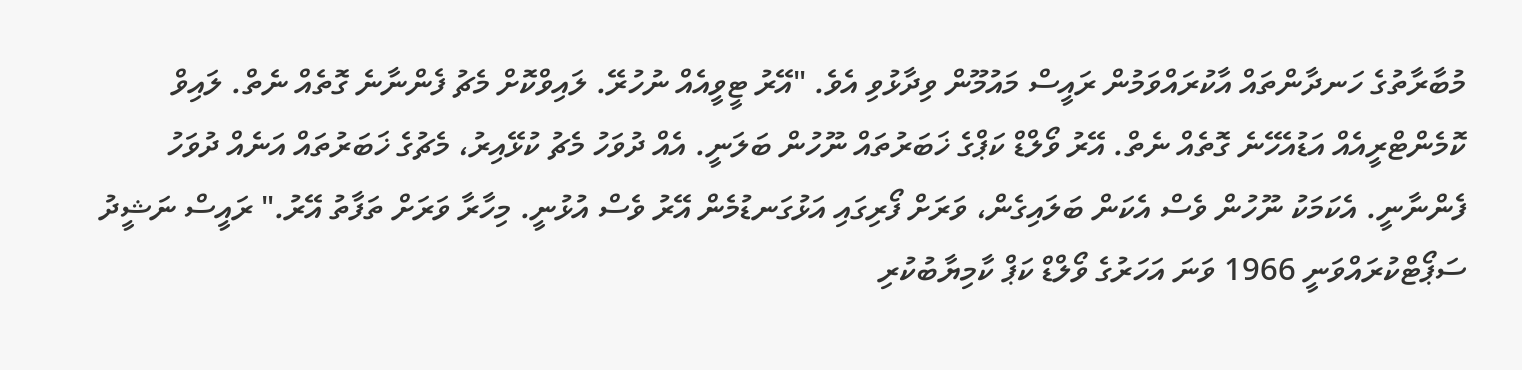މުބާރާތުގެ ހަނދާންތައް އާކުރައްވަމުން ރައީސް މައުމޫން ވިދާޅުވި އެވެ. "އޭރު ޓީވީއެއް ނުހުރޭ. ލައިވްކޮށް މެޗު ފެންނާނެ ގޮތެއް ނެތް. ލައިވް ކޮމެންޓްރީއެއް އަޑުއެހޭނެ ގޮތެއް ނެތް. އޭރު ވޯލްޑް ކަޕްގެ ޚަބަރުތައް ނޫހުން ބަލަނީ. އެއް ދުވަހު މެޗު ކުޅޭއިރު، މެޗުގެ ޚަބަރުތައް އަނެއް ދުވަހު ފެންނާނީ. އެކަމަކު ނޫހުން ވެސް އެކަން ބަލައިގެން، ވަރަށް ފޯރިގައި އަޅުގަނޑުމެން އޭރު ވެސް އުޅުނީ. މިހާރާ ވަރަށް ތަފާތު އޭރު." ރައީސް ނަޝީދު ސަޕޯޓްކުރައްވަނީ 1966 ވަނަ އަހަރުގެ ވޯލްޑް ކަޕް ކާމިޔާބުކުރި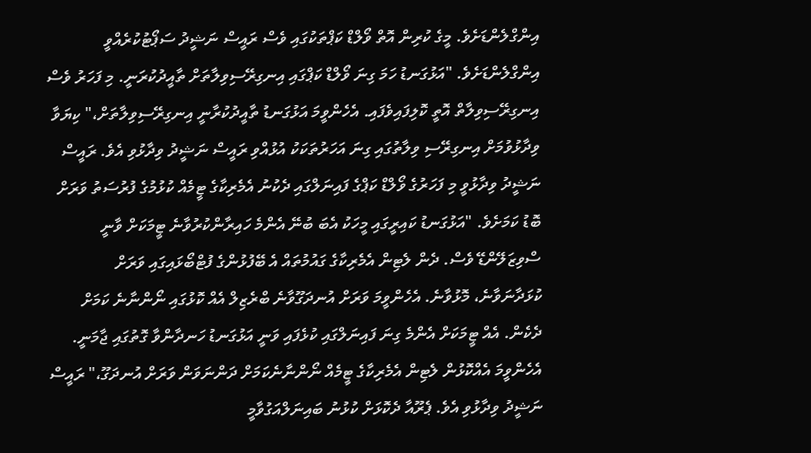އިންގްލެންޑަށެވެ. މީގެ ކުރިން އޮތް ވޯލްޑް ކަޕްތަކުގައި ވެސް ރައީސް ނަޝީދު ސަޕޯޓުކުރެއްވީ އިންގްލެންޑަށެވެ. "އަޅުގަނޑު ހަމަ ގިނަ ވޯލްޑް ކަޕްގައި އިނގިރޭސިވިލާތަށް ތާއީދުކުރަނީ. މި ފަހަރު ވެސް އިނގިރޭސިވިލާތް އޮތީ ކޮލިފައިވެފައި. އެހެންވީމަ އަޅުގަނޑު ތާއީދުކުރާނީ އިނގިރޭސިވިލާތަށް،" ކިޔަވާ ވިދާޅުވުމަށް އިނގިރޭސި ވިލާތުގައި ގިނަ އަހަރުތަކަކު އުޅުއްވި ރައީސް ނަޝީދު ވިދާޅުވި އެވެ. ރައީސް ނަޝީދު ވިދާޅުވީ މި ފަހަރުގެ ވޯލްޑް ކަޕްގެ ފައިނަލްގައި ދެކުނު އެމެރިކާގެ ޓީމެއް ކުޅުމުގެ ފުރުސަތު ވަރަށް ބޮޑު ކަމަށެވެ. "އަޅުގަނޑު ކައިރީގައި މީހަކު އެބަ ބުނޭ އެންމެ ހައިރާންކުރުވާނެ ޓީމަކަށް ވާނީ ސްވިޒަލޭންޑޭ ވެސް. ދެން ލެޓިން އެމެރިކާގެ ގައުމުތައް އެ ބޭފުޅުންގެ ފުޓްބޯޅައިގައި ވަރަށް ކުޅަދާނަވާނެ، މޮޅުވާނެ. އެހެންވީމަ ވަރަށް އުނދަގޫވާނެ ބްރެޒިލް އެއް ކޮޅުގައި ނޯންނާނެ ކަމަށް ދެކެން. އެއް ޓީމަކަށް އެންމެ ގިނަ ފައިނަލްގައި ކުޅެފައި ވަނީ އަޅުގަނޑު ހަނދާންވާ ގޮތުގައި ޖާމަނީ. އެހެންވީމަ އެއްކޮޅުން ލެޓިން އެމެރިކާގެ ޓީމެއް ނޯންނާނެކަމަށް ދަންނަވަން ވަރަށް އުނދަގޫ،" ރައީސް ނަޝީދު ވިދާޅުވި އެވެ. ޕެރޫއާ ދެކޮޅަށް ކުޅުނު ބައިނަލްއަގުވާމީ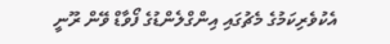އެކުވެރިކަމުގެ މެޗުގައި އިންގްލެންޑުގެ ފޯވާޑް ވޭން ރޫނީ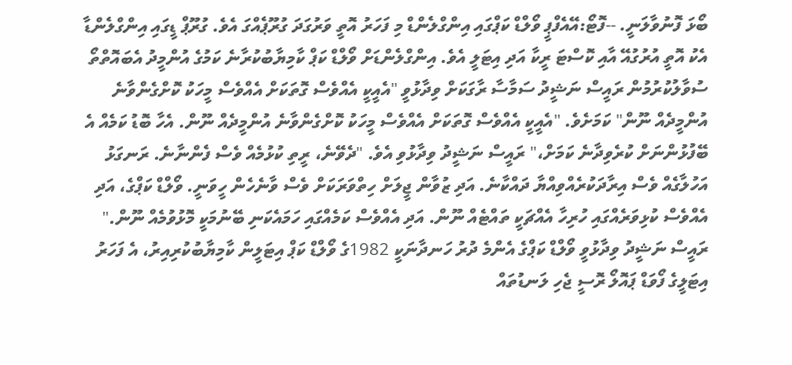ބޯޅަ ފޮނުވާލަނީ. --ފޮޓޯ:އޭއެފްޕީ ވޯލްޑް ކަޕްގައި އިންގްލެންޑް މި ފަހަރު އޮތީ ވަރުގަދަ ގުރޫޕެއްގަ އެވެ. ގުރޫޕް ޑީގައި އިންގްލެންޑާ އެކު އޮތީ އުރުގުއޭ އާއި ކޮސްޓަ ރީކާ އަދި އިޓަލީ އެވެ. އިންގްލެންޑަށް ވޯލްޑް ކަޕް ކާމިޔާބުކުރާނެ ކަމުގެ އުންމީދު އެބައޮތްތޯ ސުވާލުކުރުމުން ރައީސް ނަޝީދު ސަމާސާ ރާގަކަށް ވިދާޅުވީ "އެއީކީ އެއްވެސް ގޮތަކަށް އެއްވެސް މީހަކު ކޮށްގެންވާނެ އުންމީދެއް ނޫން" ކަމަށެވެ. "އެއީކީ އެއްވެސް ގޮތަކަށް އެއްވެސް މީހަކު ކޮށްގެންވާނެ އުންމީދެއް ނޫން. އެހާ ބޮޑު ކަމެއް އެ ބޭފުޅުންނަށް ކުރެވިދާނެ ކަމަށް،" ރައީސް ނަޝީދު ވިދާޅުވި އެވެ. "ދެވޭނެ، ރީތި ކުޅުމެއް ވެސް ފެންނާނެ. ރަނގަޅު އަހުލާގެއް ވެސް އިރާދަކުރެއްވިއްޔާ ދައްކާނެ. އަދި ޒުވާން ޖީލަށް ހިތްވަރަކަށް ވެސް ވާނެހެން ހީވަނީ. ވޯލްޑް ކަޕްގެ، އަދި އެއްވެސް ކުޅިވަރެއްގައި ހުރިހާ އެއްޗަކީ ތައްޓެއް ނޫން. އަދި އެއްވެސް ކަމެއްގައި ހަމައެކަނި ބޭނުމަކީ މޮޅުވުމެއް ނޫން." ރައީސް ނަޝީދު ވިދާޅުވީ ވޯލްޑް ކަޕްގެ އެންމެ ދުރު ހަނދާނަކީ 1982ގެ ވޯލްޑް ކަޕް އިޓަލީން ކާމިޔާބުކުރިއިރު، އެ ފަހަރު އިޓަލީގެ ފޯވަޑް ޕައޮލޯ ރޮސީ ޖެހި ލަނޑުތައް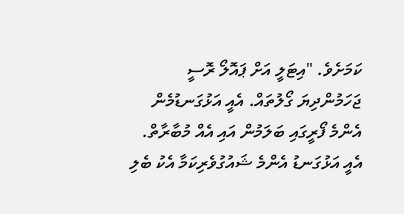ކަމަށެވެ. "އިޓަލީ އަށް ޕައޮލޯ ރޮސީ ޖަހަމުންދިޔަ ގޯލުތައް. އެއީ އަޅުގަނޑުމެން އެންމެ ފޯރީގައި ބަލަމުން އައި އެއް މުބާރާތް. އެއީ އަޅުގަނޑު އެންމެ ޝައުގުވެރިކަމާ އެކު ބެލި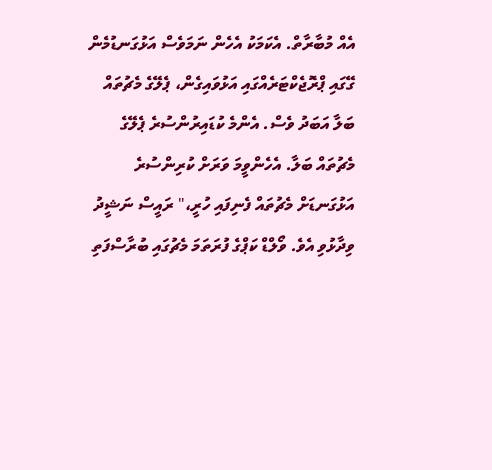އެއް މުބާރާތް. އެކަމަކު އެހެން ނަމަވެސް އަޅުގަނޑުމެން ގޭގައި ޕްރޮޖެކްޓަރެއްގައި އަޅުވައިގެން، ޕެލޭގެ މެޗުތައް ބަލާ އަބަދު ވެސް. އެންމެ ކުޑައިރުންސުރެ ޕެލޭގެ މެޗުތައް ބަލާ. އެހެންވީމަ ވަރަށް ކުރިންސުރެ އަޅުގަނޑަށް މެޗުތައް ފެނިފައި ހުރީ،" ރައީސް ނަޝީދު ވިދާޅުވި އެވެ. ވޯލްޑް ކަޕްގެ ފުރަތަމަ މެޗުގައި ބުރާސްފަތި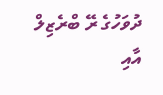ދުވަހުގެ ރޭ ބްރެޒިލް އާއި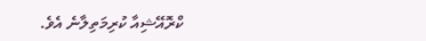ކްރޮއޭޝިއާ ކުރިމަތިލާނެ އެވެ.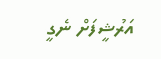އަރުޝީފަށް ނެގީ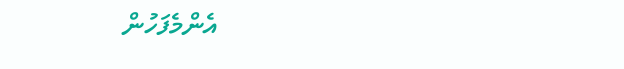އެންމެފަހުން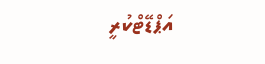އަޕްޑޭޓްކުރީ